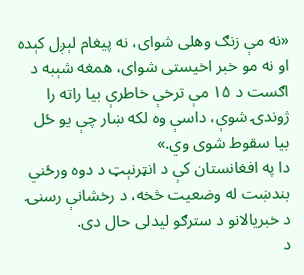«نه مې زنګ وهلی شوای، نه پیغام لېږل کېده او نه مو خبر اخیستی شوای، همغه شېبه د اګست د ۱۵ مې ترخې خاطرې بیا راته را ژوندۍ شوې، داسې وه لکه ښار چې یو ځل بیا سقوط شوی وي.»
دا په افغانستان کې د انټرنېټ د دوه ورځني بندښت له وضعیت څخه، د رخشانې رسنۍ د خبریالانو د سترګو لیدلی حال دی.
د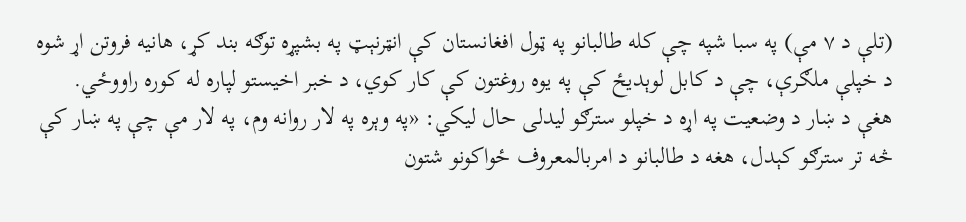(تلې د ۷ مې) په سبا شپه چې کله طالبانو په ټول افغانستان کې انټرنېټ په بشپړه توګه بند کړ، هانیه فروتن اړ شوه د خپلې ملګرې، چې د کابل لوېدیځ کې په یوه روغتون کې کار کوي، د خبر اخیستو لپاره له کوره راووځي.
هغې د ښار د وضعیت په اړه د خپلو سترګو لیدلی حال لیکي: «په وېره په لار روانه وم، په لار مې چې په ښار کې څه تر سترګو کېدل، هغه د طالبانو د امربالمعروف ځواکونو شتون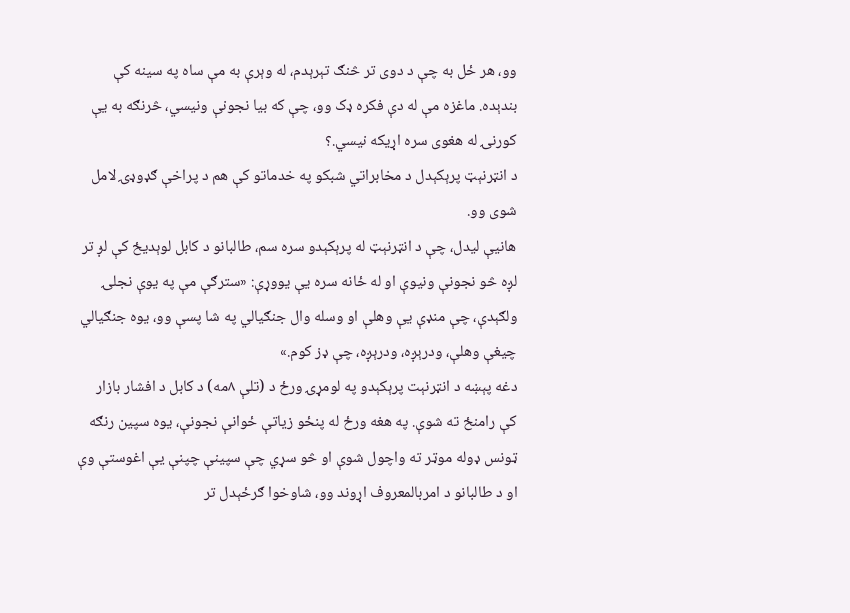وو، هر ځل به چې د دوی تر څنګ تېرېدم، له وېرې به مې ساه په سینه کې بندېده. ماغزه مې له دې فکره ډک وو، چې که بیا نجونې ونیسي، څرنګه به یې کورنۍ له هغوی سره اړیکه نیسي.؟
د انټرنېټ پرېکېدل د مخابراتي شبکو په خدماتو کې هم د پراخې ګډوډۍ لامل شوی وو.
هانیې لیدل، چې د انټرنېټ له پرېکېدو سره سم، طالبانو د کابل لوېدیځ کې لږ تر لږه څو نجونې ونیوې او له ځانه سره یې یووړې: «سترګې مې په یوې نجلۍ ولګېدې، چې منډې یې وهلې او وسله وال جنګیالي په شا پسې وو، یوه جنګیالي چیغې وهلې، ودرېږه، ودرېږه، چې ډز کوم.»
دغه پېښه د انټرنېت پرېکېدو په لومړۍ ورځ د (تلې ۸مه) د کابل د افشار بازار کې رامنځ ته شوې. په هغه ورځ له پنځو زیاتې ځوانې نجونې، یوه سپين رنګه ټونس ډوله موټر ته واچول شوې او څو سړي چې سپینې چپنې یې اغوستې وې او د طالبانو د امربالمعروف اړوند وو، شاوخوا ګرځېدل تر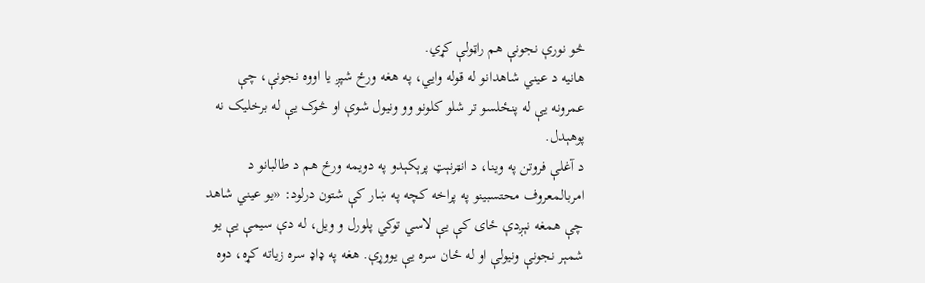څو نورې نجونې هم راټولې کړي.
هانیه د عیني شاهدانو له قوله وايي، په هغه ورځ شپږ یا اووه نجونې، چې عمرونه یې له پنځلسو تر شلو کلونو وو ونیول شوې او څوک یې له برخلیک نه پوهېدل.
د آغلې فروتن په وینا، د انټرنېټ پرېکېدو په دویمه ورځ هم د طالبانو د امربالمعروف محتسبینو په پراخه کچه په ښار کې شتون درلود: «یو عیني شاهد چې همغه نېږدې ځای کې یې لاسي توکي پلورل و ویل، له دې سیمې یې یو شمېر نجونې ونیولې او له ځان سره یې یووړې. هغه په ډاډ سره زیاته کړه، دوه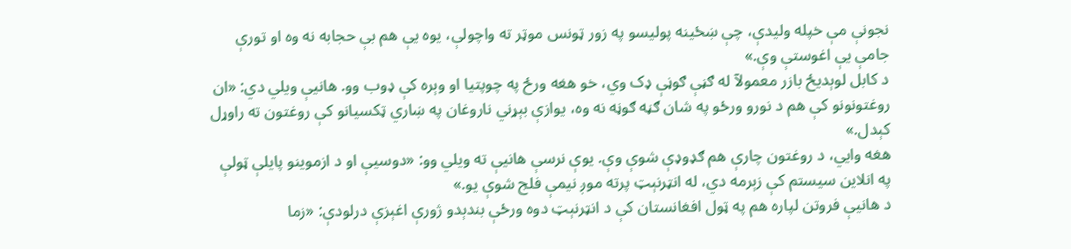نجونې مې خپله ولیدې، چې ښځینه پولیسو په زور ټونس موټر ته واچولې، یوه یې هم بې حجابه نه وه او تورې جامې یې اغوستې وې.»
د کابل لوېدیځ بازر معمولآ له ګڼې ګوڼې ډک وي، خو هغه ورځ په چوپتیا او وېره کې ډوب وو. هانیې ویلي دي: «ان روغتونونو کې هم د نورو ورځو په شان ګڼه ګوڼه نه وه، یوازې بېړني ناروغان په ښاري ټکسیانو کې روغتون ته راوړل کېدل.»
هغه وايي، د روغتون چارې هم ګډوډې شوې وې. یوې نرسې هانیې ته ویلي وو: «دوسیې او د ازموینو پایلې ټولې په انلاین سیستم کې زېرمه دي، له انټرنېټ پرته موږ نیمې فلج شوې یو.»
د هانیې فروتن لپاره هم په ټول افغانستان کې د انټرنېټ دوه ورځې بندېدو ژورې اغېزې درلودې: «زما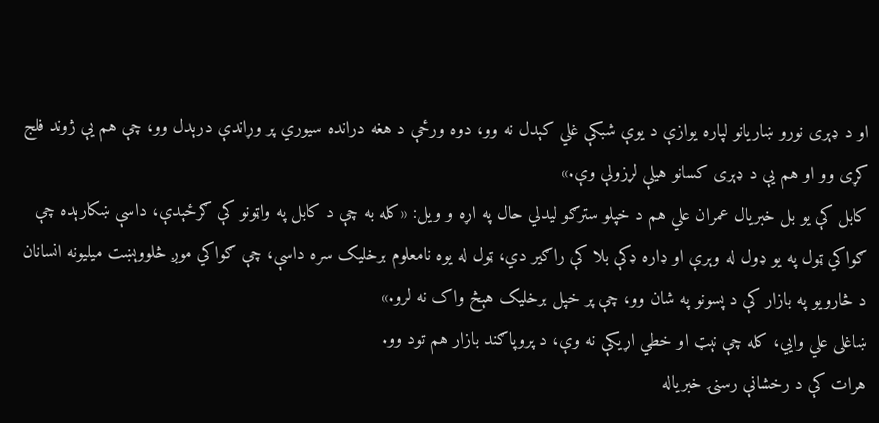او د ډېری نورو ښاریانو لپاره یوازې د یوې شبکې غلي کېدل نه وو، دوه ورځې د هغه درانده سیوري پر وړاندې درېدل وو، چې هم یې ژوند فلج کړی وو او هم یې د ډېری کسانو هیلې لړزولې وې.»
کابل کې یو بل خبریال عمران علي هم د خپلو سترګو لیدلي حال په اړه و ویل: «کله به چې د کابل په واټونو کې ګرځېدې، داسې ښکارېده چې ګواکي ټول په یو ډول له وېرې او ډاره ډکې بلا کې راګیر دي، ټول له یوه نامعلوم برخلیک سره داسې، چې ګواکي موږ څلووېښت میلیونه انسانان د څارویو په بازار کې د پسونو په شان وو، چې پر خپل برخلیک هېڅ واک نه لرو.»
ښاغلی علي وايي، کله چې نېټ او خطي اړیکې نه وې، د پروپاګند بازار هم تود وو.
هرات کې د رخشانې رسنۍ خبریاله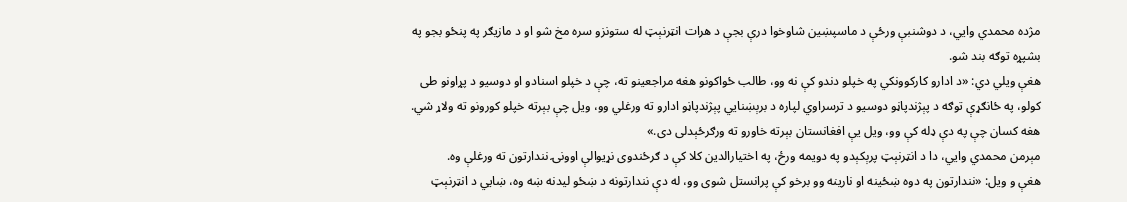مژده محمدي وايي، د دوشنبې ورځې د ماسپښين شاوخوا درې بجې د هرات انټرنېټ له ستونزو سره مخ شو او د مازیګر په پنځو بجو په بشپړه توګه بند شو.
هغې ویلي دي: «د ادارو کارکوونکي په خپلو دندو کې نه وو، طالب ځواکونو هغه مراجعینو ته، چې د خپلو اسنادو او دوسیو د پړاونو طی کولو، په ځانګړې توګه د پېژندپاڼو دوسیو د ترسراوي لپاره د برېښنايي پېژندپاڼو ادارو ته ورغلي وو، ویل چې بېرته خپلو کورونو ته ولاړ شي. هغه کسان چې په دې ډله کې وو، ویل یې افغانستان بېرته خاورو ته ورګرځېدلی دی.»
مېرمن محمدي وايي، دا د انټرنېټ پرېکېدو په دویمه ورځ، په اختیارالدین کلا کې د ګرځندوی نړیوالې اوونۍ نندارتون ته ورغلې وه.
هغې و ویل: «نندارتون په دوه ښځینه او نارینه وو برخو کې پرانستل شوی وو، له دې نندارتونه د ښځو لیدنه ښه وه، ښايي د انټرنېټ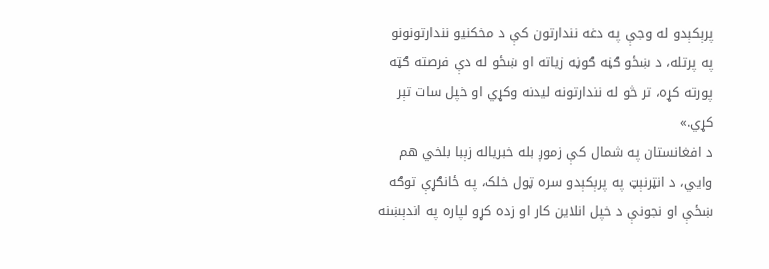پرېکېدو له وجې په دغه نندارتون کې د مخکنیو نندارتونونو په پرتله، د ښځو ګڼه ګوڼه زیاته او ښځو له دې فرصته ګټه پورته کړه، تر څو له نندارتونه لیدنه وکړي او خپل سات تېر کړي.»
د افغانستان په شمال کې زموږ بله خبریاله زېبا بلخي هم وايي، د انټرنېټ په پرېکېدو سره ټول خلک، په ځانګړې توګه ښځې او نجونې د خپل انلاین کار او زده کړو لپاره په اندېښنه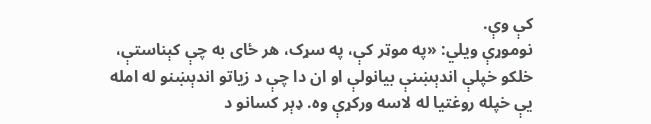کې وې.
نوموړې ویلي: «په موټر کې، په سړک، هر ځای به چې کېناستې، خلکو خپلې اندېښنې بیانولې او ان دا چې د زیاتو اندېښنو له امله یې خپله روغتیا له لاسه ورکړې وه. ډېر کسانو د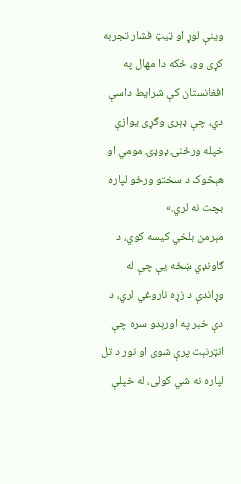وینې لوړ او ټيټ فشار تجربه کړی وو، ځکه دا مهال په افغانستان کې شرایط داسې دي، چې ډېری وګړی یوازې خپله ورځنۍ ډوډۍ مومي او هېڅوک د سختو ورځو لپاره بچت نه لري.»
مېرمن بلخي کیسه کوي، د ګاونډي ښځه یې چې له وړاندې د زړه ناروغي لري، د دې خبر په اورېدو سره چې انټرنېت پرې شوی او نور د تل لپاره نه شي کولی، له خپلې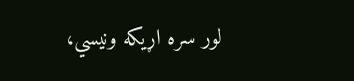لور سره اړیکه ونیسي،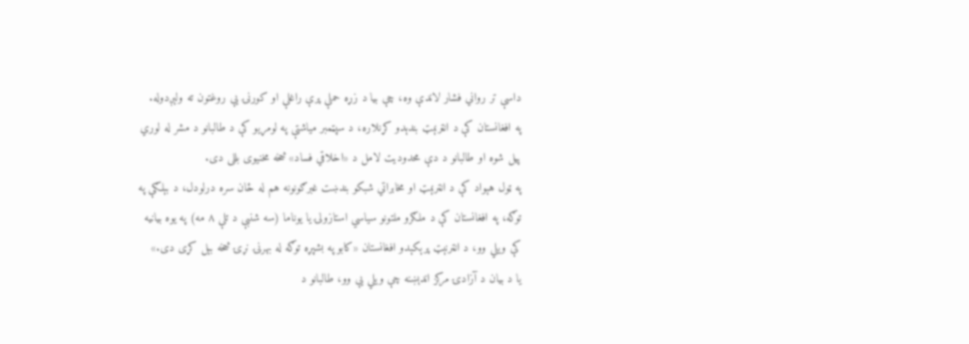داسې تر رواني فشار لاندې وه، چې بیا د زړه حملې پرې راغلې او کورنۍ یې روغتون ته ولېږدوله.
په افغانستان کې د انټرنېټ بندېدو کړنلاره، د سپټمبر میاشتې په لومړیو کې د طالبانو د مشر له لوري پیل شوه او طالبانو د دې محدودیت لامل د «اخلاقي فساد» څخه مخنیوی بللی دی.
په ټول هېواد کې د انټرنېټ او مخابراتي شبکو بندښت غبرګونونه هم له ځان سره درلودل، د بېلګې په توګه، په افغانستان کې د ملګرو ملتونو سیاسي استازولۍ یا یوناما (سه شنبې د تلې ۸ مه) په یوه بیانیه کې ویلي وو، د انټرنېټ پرېکېدو افغانستان «کابو په بشپړه توګه له بهرنۍ نړۍ څخه بېل کړی دی.»
یا د بیان د آزادۍ مرکز اندېښنه چې ویلي یې وو، طالبانو د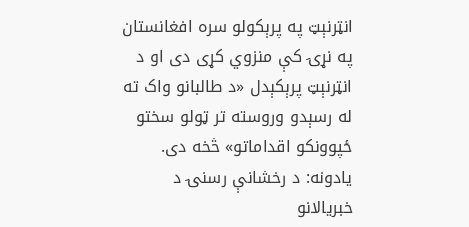انټرنېټ په پرېکولو سره افغانستان په نړۍ کې منزوي کړی دی او د انټرنېټ پرېکېدل «د طالبانو واک ته له رسېدو وروسته تر ټولو سختو ځپوونکو اقداماتو» څخه دی.
یادونه: د رخشانې رسنۍ د خبریالانو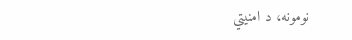نومونه، د امنیتي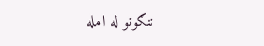ننګونو له امله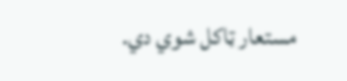مستعار ټاکل شوي دي.